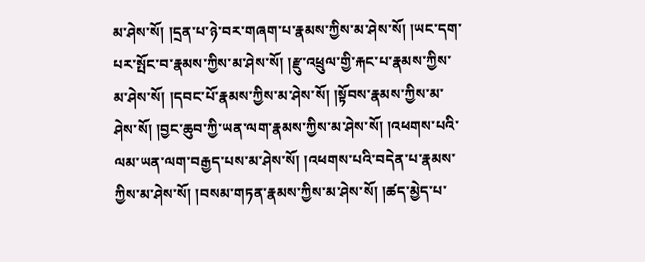མ་ཤེས་སོ། །དྲན་པ་ཉེ་བར་གཞག་པ་རྣམས་ཀྱིས་མ་ཤེས་སོ། །ཡང་དག་པར་སྤོང་བ་རྣམས་ཀྱིས་མ་ཤེས་སོ། །རྫུ་འཕྲུལ་གྱི་རྐང་པ་རྣམས་ཀྱིས་མ་ཤེས་སོ། །དབང་པོ་རྣམས་ཀྱིས་མ་ཤེས་སོ། །སྟོབས་རྣམས་ཀྱིས་མ་ཤེས་སོ། །བྱང་ཆུབ་ཀྱི་ཡན་ལག་རྣམས་ཀྱིས་མ་ཤེས་སོ། །འཕགས་པའི་ལམ་ཡན་ལག་བརྒྱད་པས་མ་ཤེས་སོ། །འཕགས་པའི་བདེན་པ་རྣམས་ཀྱིས་མ་ཤེས་སོ། །བསམ་གཏན་རྣམས་ཀྱིས་མ་ཤེས་སོ། །ཚད་མྱེད་པ་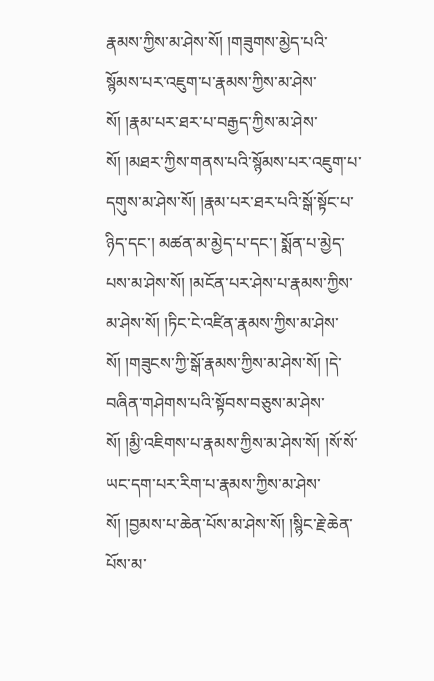རྣམས་ཀྱིས་མ་ཤེས་སོ། །གཟུགས་མྱེད་པའི་སྙོམས་པར་འཇུག་པ་རྣམས་ཀྱིས་མ་ཤེས་སོ། །རྣམ་པར་ཐར་པ་བརྒྱད་ཀྱིས་མ་ཤེས་སོ། །མཐར་ཀྱིས་གནས་པའི་སྙོམས་པར་འཇུག་པ་དགུས་མ་ཤེས་སོ། །རྣམ་པར་ཐར་པའི་སྒོ་སྟོང་པ་ཉིད་དང་། མཚན་མ་མྱེད་པ་དང་། སྨོན་པ་མྱེད་པས་མ་ཤེས་སོ། །མངོན་པར་ཤེས་པ་རྣམས་ཀྱིས་མ་ཤེས་སོ། །ཏིང་ངེ་འཛིན་རྣམས་ཀྱིས་མ་ཤེས་སོ། །གཟུངས་ཀྱི་སྒོ་རྣམས་ཀྱིས་མ་ཤེས་སོ། །དེ་བཞིན་གཤེགས་པའི་སྟོབས་བཅུས་མ་ཤེས་སོ། །མྱི་འཇིགས་པ་རྣམས་ཀྱིས་མ་ཤེས་སོ། །སོ་སོ་ཡང་དག་པར་རིག་པ་རྣམས་ཀྱིས་མ་ཤེས་སོ། །བྱམས་པ་ཆེན་པོས་མ་ཤེས་སོ། །སྙིང་རྗེ་ཆེན་པོས་མ་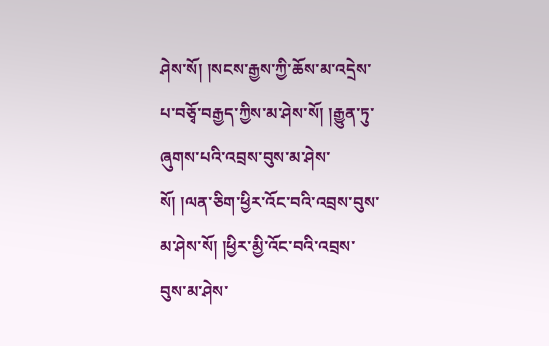ཤེས་སོ། །སངས་རྒྱས་ཀྱི་ཆོས་མ་འདྲེས་པ་བཅྭོ་བརྒྱད་ཀྱིས་མ་ཤེས་སོ། །རྒྱུན་ཏུ་ཞུགས་པའི་འབྲས་བུས་མ་ཤེས་སོ། །ལན་ཅིག་ཕྱིར་འོང་བའི་འབྲས་བུས་མ་ཤེས་སོ། །ཕྱིར་མྱི་འོང་བའི་འབྲས་བུས་མ་ཤེས་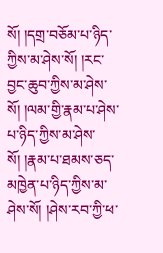སོ། །དགྲ་བཅོམ་པ་ཉིད་ཀྱིས་མ་ཤེས་སོ། །རང་བྱང་ཆུབ་ཀྱིས་མ་ཤེས་སོ། །ལམ་གྱི་རྣམ་པ་ཤེས་པ་ཉིད་ཀྱིས་མ་ཤེས་སོ། །རྣམ་པ་ཐམས་ཅད་མཁྱེན་པ་ཉིད་ཀྱིས་མ་ཤེས་སོ། །ཤེས་རབ་ཀྱི་ཕ་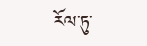རོལ་ཏུ་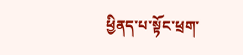ཕྱིནད་པ་སྟོང་ཕྲག་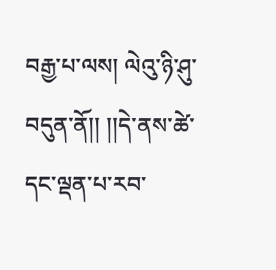བརྒྱ་པ་ལས། ལེའུ་ཉི་ཤུ་བདུན་ནོ།། །།དེ་ནས་ཚེ་དང་ལྡན་པ་རབ་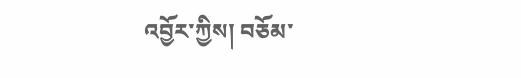འབྱོར་ཀྱིས། བཅོམ་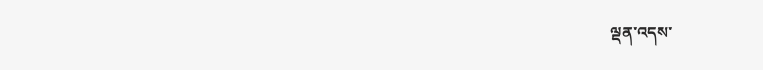ལྡན་འདས་